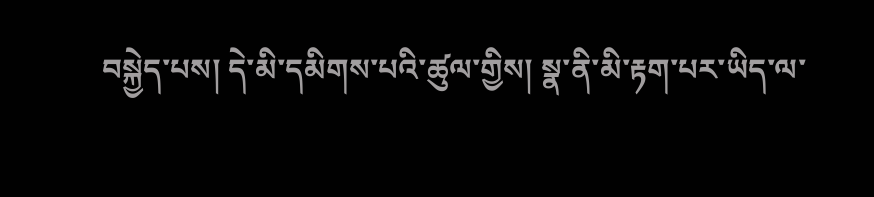བསྐྱེད་པས། དེ་མི་དམིགས་པའི་ཚུལ་གྱིས། སྣ་ནི་མི་རྟག་པར་ཡིད་ལ་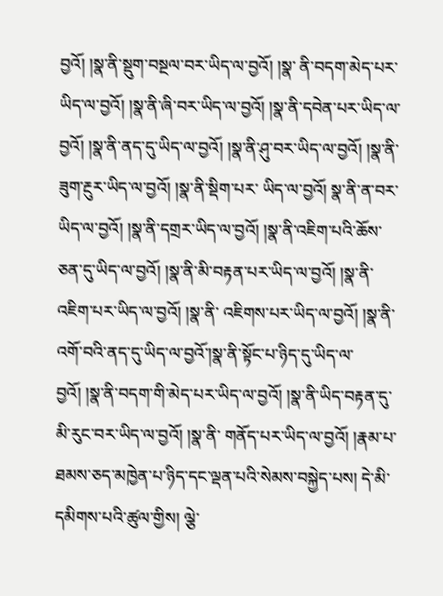བྱའོ། །སྣ་ནི་སྡུག་བསྔལ་བར་ཡིད་ལ་བྱའོ། །སྣ་ ནི་བདག་མེད་པར་ཡིད་ལ་བྱའོ། །སྣ་ནི་ཞི་བར་ཡིད་ལ་བྱའོ། །སྣ་ནི་དབེན་པར་ཡིད་ལ་བྱའོ། །སྣ་ནི་ནད་དུ་ཡིད་ལ་བྱའོ། །སྣ་ནི་ཤུ་བར་ཡིད་ལ་བྱའོ། །སྣ་ནི་ཟུག་རྔུར་ཡིད་ལ་བྱའོ། །སྣ་ནི་སྡིག་པར་ ཡིད་ལ་བྱའོ། སྣ་ནི་ན་བར་ཡིད་ལ་བྱའོ། །སྣ་ནི་དགྲར་ཡིད་ལ་བྱའོ། །སྣ་ནི་འཇིག་པའི་ཆོས་ཅན་དུ་ཡིད་ལ་བྱའོ། །སྣ་ནི་མི་བརྟན་པར་ཡིད་ལ་བྱའོ། །སྣ་ནི་འཇིག་པར་ཡིད་ལ་བྱའོ། །སྣ་ནི་ འཇིགས་པར་ཡིད་ལ་བྱའོ། །སྣ་ནི་འགོ་བའི་ནད་དུ་ཡིད་ལ་བྱའོ་།སྣ་ནི་སྟོང་པ་ཉིད་དུ་ཡིད་ལ་བྱའོ། །སྣ་ནི་བདག་གི་མེད་པར་ཡིད་ལ་བྱའོ། །སྣ་ནི་ཡིད་བརྟན་དུ་མི་རུང་བར་ཡིད་ལ་བྱའོ། །སྣ་ནི་ གནོད་པར་ཡིད་ལ་བྱའོ། །རྣམ་པ་ཐམས་ཅད་མཁྱེན་པ་ཉིད་དང་ལྡན་པའི་སེམས་བསྐྱེད་པས། དེ་མི་དམིགས་པའི་ཚུལ་གྱིས། ལྕེ་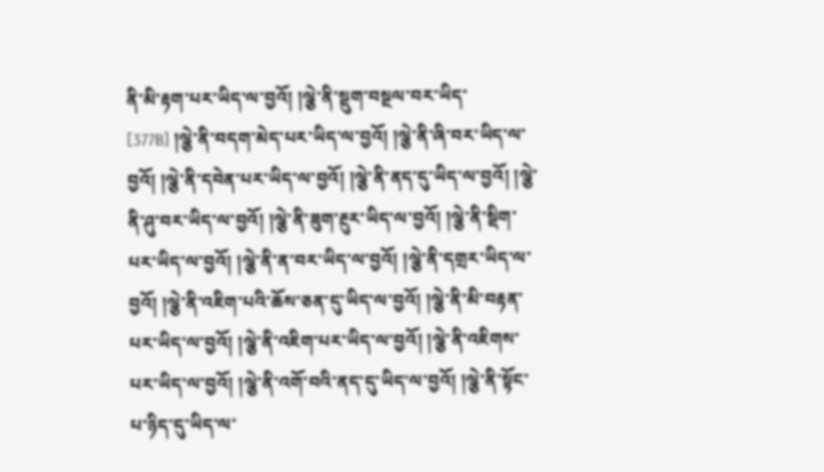ནི་མི་རྟག་པར་ཡིད་ལ་བྱའོ། །ལྕེ་ནི་སྡུག་བསྔལ་བར་ཡིད་ [377B] །ལྕེ་ནི་བདག་མེད་པར་ཡིད་ལ་བྱའོ། །ལྕེ་ནི་ཞི་བར་ཡིད་ལ་བྱའོ། །ལྕེ་ནི་དབེན་པར་ཡིད་ལ་བྱའོ། །ལྕེ་ནི་ནད་དུ་ཡིད་ལ་བྱའོ། །ལྕེ་ནི་ཤུ་བར་ཡིད་ལ་བྱའོ། །ལྕེ་ནི་ཟུག་རྔུར་ཡིད་ལ་བྱའོ། །ལྕེ་ནི་སྡིག་ པར་ཡིད་ལ་བྱའོ། །ལྕེ་ནི་ན་བར་ཡིད་ལ་བྱའོ། །ལྕེ་ནི་དགྲར་ཡིད་ལ་བྱའོ། །ལྕེ་ནི་འཇིག་པའི་ཆོས་ཅན་དུ་ཡིད་ལ་བྱའོ། །ལྕེ་ནི་མི་བརྟན་པར་ཡིད་ལ་བྱའོ། །ལྕེ་ནི་འཇིག་པར་ཡིད་ལ་བྱའོ། །ལྕེ་ནི་འཇིགས་ པར་ཡིད་ལ་བྱའོ། །ལྕེ་ནི་འགོ་བའི་ནད་དུ་ཡིད་ལ་བྱའོ། །ལྕེ་ནི་སྟོང་པ་ཉིད་དུ་ཡིད་ལ་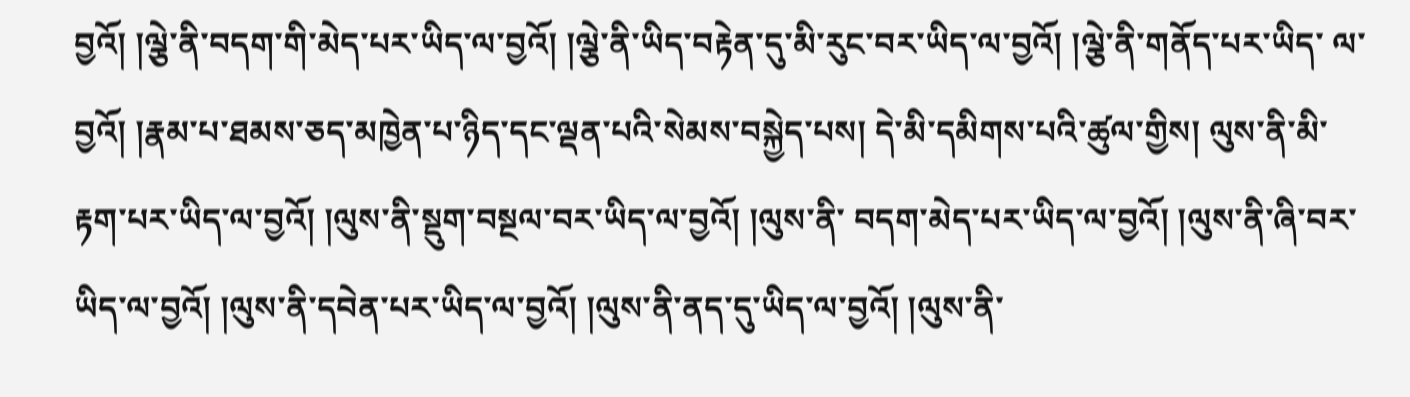བྱའོ། །ལྕེ་ནི་བདག་གི་མེད་པར་ཡིད་ལ་བྱའོ། །ལྕེ་ནི་ཡིད་བརྟེན་དུ་མི་རུང་བར་ཡིད་ལ་བྱའོ། །ལྕེ་ནི་གནོད་པར་ཡིད་ ལ་བྱའོ། །རྣམ་པ་ཐམས་ཅད་མཁྱེན་པ་ཉིད་དང་ལྡན་པའི་སེམས་བསྐྱེད་པས། དེ་མི་དམིགས་པའི་ཚུལ་གྱིས། ལུས་ནི་མི་རྟག་པར་ཡིད་ལ་བྱའོ། །ལུས་ནི་སྡུག་བསྔལ་བར་ཡིད་ལ་བྱའོ། །ལུས་ནི་ བདག་མེད་པར་ཡིད་ལ་བྱའོ། །ལུས་ནི་ཞི་བར་ཡིད་ལ་བྱའོ། །ལུས་ནི་དབེན་པར་ཡིད་ལ་བྱའོ། །ལུས་ནི་ནད་དུ་ཡིད་ལ་བྱའོ། །ལུས་ནི་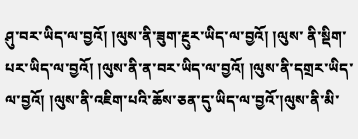ཤུ་བར་ཡིད་ལ་བྱའོ། །ལུས་ནི་ཟུག་རྔུར་ཡིད་ལ་བྱའོ། །ལུས་ ནི་སྡིག་པར་ཡིད་ལ་བྱའོ། །ལུས་ནི་ན་བར་ཡིད་ལ་བྱའོ། །ལུས་ནི་དགྲར་ཡིད་ལ་བྱའོ། །ལུས་ནི་འཇིག་པའི་ཆོས་ཅན་དུ་ཡིད་ལ་བྱའོ་།ལུས་ནི་མི་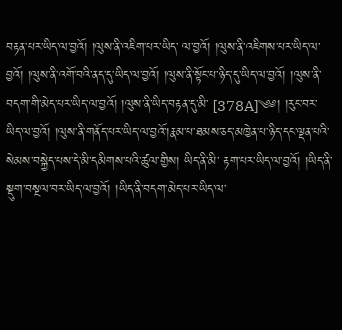བརྟན་པར་ཡིད་ལ་བྱའོ། །ལུས་ནི་འཇིག་པར་ཡིད་ ལ་བྱའོ། །ལུས་ནི་འཇིགས་པར་ཡིད་ལ་བྱའོ། །ལུས་ནི་འགོ་བའི་ནད་དུ་ཡིད་ལ་བྱའོ། །ལུས་ནི་སྟོང་པ་ཉིད་དུ་ཡིད་ལ་བྱའོ། །ལུས་ནི་བདག་གི་མེད་པར་ཡིད་ལ་བྱའོ། །ལུས་ནི་ཡིད་བརྟན་དུ་མི་ [378A]༄༅། །རུང་བར་ཡིད་ལ་བྱའོ། །ལུས་ནི་གནོད་པར་ཡིད་ལ་བྱའོ་།རྣམ་པ་ཐམས་ཅད་མཁྱེན་པ་ཉིད་དང་ལྡན་པའི་སེམས་བསྐྱེད་པས་དེ་མི་དམིགས་པའི་ཚུལ་གྱིས། ཡིད་ནི་མི་ རྟག་པར་ཡིད་ལ་བྱའོ། །ཡིད་ནི་སྡུག་བསྔལ་བར་ཡིད་ལ་བྱའོ། །ཡིད་ནི་བདག་མེད་པར་ཡིད་ལ་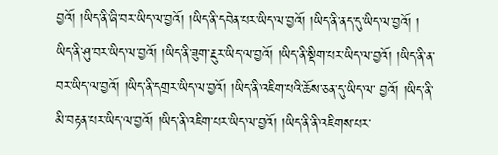བྱའོ། །ཡིད་ནི་ཞི་བར་ཡིད་ལ་བྱའོ། །ཡིད་ནི་དབེན་པར་ཡིད་ལ་བྱའོ། །ཡིད་ནི་ནད་དུ་ཡིད་ལ་བྱའོ། ། ཡིད་ནི་ཤུ་བར་ཡིད་ལ་བྱའོ། །ཡིད་ནི་ཟུག་རྔུར་ཡིད་ལ་བྱའོ། །ཡིད་ནི་སྡིག་པར་ཡིད་ལ་བྱའོ། །ཡིད་ནི་ན་བར་ཡིད་ལ་བྱའོ། །ཡིད་ནི་དགྲར་ཡིད་ལ་བྱའོ། །ཡིད་ནི་འཇིག་པའི་ཆོས་ཅན་དུ་ཡིད་ལ་ བྱའོ། །ཡིད་ནི་མི་བརྟན་པར་ཡིད་ལ་བྱའོ། །ཡིད་ནི་འཇིག་པར་ཡིད་ལ་བྱའོ། །ཡིད་ནི་ནི་འཇིགས་པར་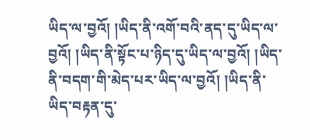ཡིད་ལ་བྱའོ། །ཡིད་ནི་འགོ་བའི་ནད་དུ་ཡིད་ལ་བྱའོ། །ཡིད་ནི་སྟོང་པ་ཉིད་དུ་ཡིད་ལ་བྱའོ། །ཡིད་ ནི་བདག་གི་མེད་པར་ཡིད་ལ་བྱའོ། །ཡིད་ནི་ཡིད་བརྟན་དུ་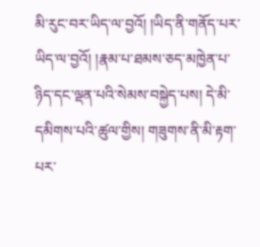མི་རུང་བར་ཡིད་ལ་བྱའོ། །ཡིད་ནི་གནོད་པར་ཡིད་ལ་བྱའོ། །རྣམ་པ་ཐམས་ཅད་མཁྱེན་པ་ཉིད་དང་ལྡན་པའི་སེམས་བསྐྱེད་པས། དེ་མི་ དམིགས་པའི་ཚུལ་གྱིས། གཟུགས་ནི་མི་རྟག་པར་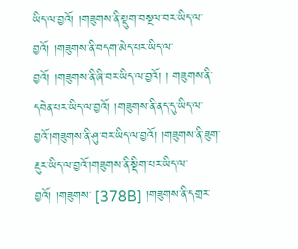ཡིད་ལ་བྱའོ། །གཟུགས་ནི་སྡུག་བསྔལ་བར་ཡིད་ལ་བྱའོ། །གཟུགས་ནི་བདག་མེད་པར་ཡིད་ལ་བྱའོ། །གཟུགས་ནི་ཞི་བར་ཡིད་ལ་བྱའོ། ། གཟུགས་ནི་དབེན་པར་ཡིད་ལ་བྱའོ། །གཟུགས་ནི་ནད་དུ་ཡིད་ལ་བྱའོ་།གཟུགས་ནི་ཤུ་བར་ཡིད་ལ་བྱའོ། །གཟུགས་ནི་ཟུག་རྔུར་ཡིད་ལ་བྱའོ་།གཟུགས་ནི་སྡིག་པར་ཡིད་ལ་བྱའོ། །གཟུགས་ [378B] །གཟུགས་ནི་དགྲར་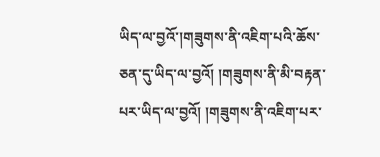ཡིད་ལ་བྱའོ་།གཟུགས་ནི་འཇིག་པའི་ཆོས་ཅན་དུ་ཡིད་ལ་བྱའོ། །གཟུགས་ནི་མི་བརྟན་པར་ཡིད་ལ་བྱའོ། །གཟུགས་ནི་འཇིག་པར་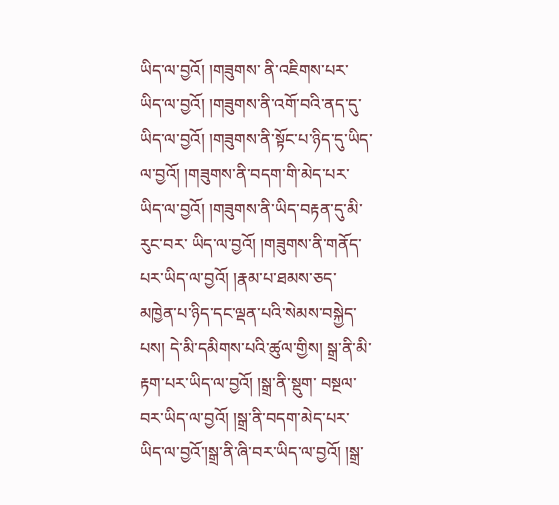ཡིད་ལ་བྱའོ། །གཟུགས་ ནི་འཇིགས་པར་ཡིད་ལ་བྱའོ། །གཟུགས་ནི་འགོ་བའི་ནད་དུ་ཡིད་ལ་བྱའོ། །གཟུགས་ནི་སྟོང་པ་ཉིད་དུ་ཡིད་ལ་བྱའོ། །གཟུགས་ནི་བདག་གི་མེད་པར་ཡིད་ལ་བྱའོ། །གཟུགས་ནི་ཡིད་བརྟན་དུ་མི་རུང་བར་ ཡིད་ལ་བྱའོ། །གཟུགས་ནི་གནོད་པར་ཡིད་ལ་བྱའོ། །རྣམ་པ་ཐམས་ཅད་མཁྱེན་པ་ཉིད་དང་ལྡན་པའི་སེམས་བསྐྱེད་པས། དེ་མི་དམིགས་པའི་ཚུལ་གྱིས། སྒྲ་ནི་མི་རྟག་པར་ཡིད་ལ་བྱའོ། །སྒྲ་ནི་སྡུག་ བསྔལ་བར་ཡིད་ལ་བྱའོ། །སྒྲ་ནི་བདག་མེད་པར་ཡིད་ལ་བྱའོ་།སྒྲ་ནི་ཞི་བར་ཡིད་ལ་བྱའོ། །སྒྲ་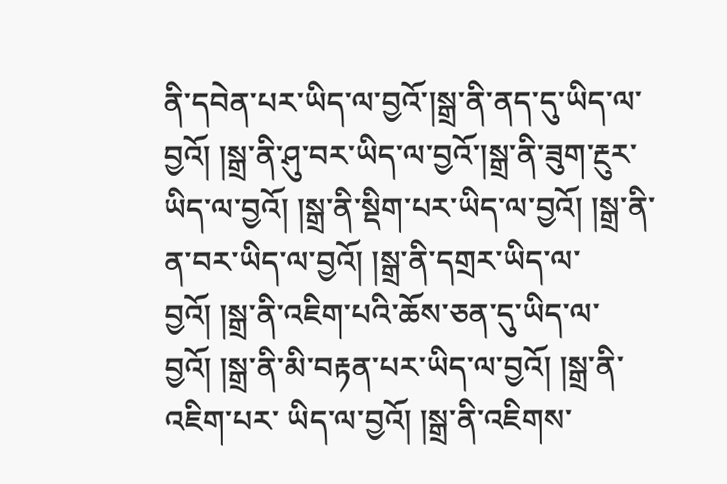ནི་དབེན་པར་ཡིད་ལ་བྱའོ་།སྒྲ་ནི་ནད་དུ་ཡིད་ལ་བྱའོ། །སྒྲ་ནི་ཤུ་བར་ཡིད་ལ་བྱའོ་།སྒྲ་ནི་ཟུག་རྔུར་ ཡིད་ལ་བྱའོ། །སྒྲ་ནི་སྡིག་པར་ཡིད་ལ་བྱའོ། །སྒྲ་ནི་ན་བར་ཡིད་ལ་བྱའོ། །སྒྲ་ནི་དགྲར་ཡིད་ལ་བྱའོ། །སྒྲ་ནི་འཇིག་པའི་ཆོས་ཅན་དུ་ཡིད་ལ་བྱའོ། །སྒྲ་ནི་མི་བརྟན་པར་ཡིད་ལ་བྱའོ། །སྒྲ་ནི་འཇིག་པར་ ཡིད་ལ་བྱའོ། །སྒྲ་ནི་འཇིགས་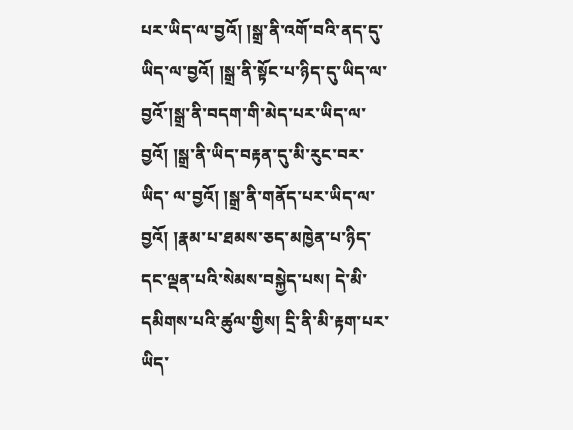པར་ཡིད་ལ་བྱའོ། །སྒྲ་ནི་འགོ་བའི་ནད་དུ་ཡིད་ལ་བྱའོ། །སྒྲ་ནི་སྟོང་པ་ཉིད་དུ་ཡིད་ལ་བྱའོ་།སྒྲ་ནི་བདག་གི་མེད་པར་ཡིད་ལ་བྱའོ། །སྒྲ་ནི་ཡིད་བརྟན་དུ་མི་རུང་བར་ཡིད་ ལ་བྱའོ། །སྒྲ་ནི་གནོད་པར་ཡིད་ལ་བྱའོ། །རྣམ་པ་ཐམས་ཅད་མཁྱེན་པ་ཉིད་དང་ལྡན་པའི་སེམས་བསྐྱེད་པས། དེ་མི་དམིགས་པའི་ཚུལ་གྱིས། དྲི་ནི་མི་རྟག་པར་ཡིད་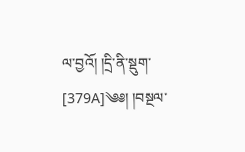ལ་བྱའོ། །དྲི་ནི་སྡུག་ [379A]༄༅། །བསྔལ་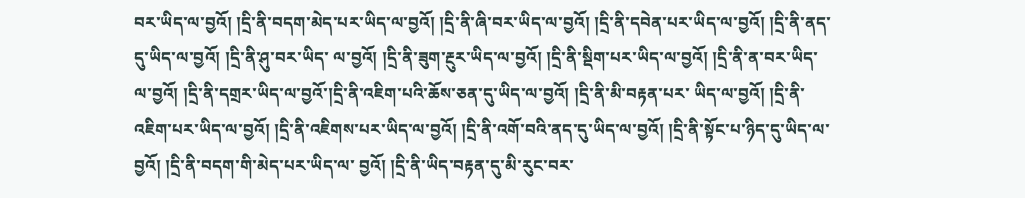བར་ཡིད་ལ་བྱའོ། །དྲི་ནི་བདག་མེད་པར་ཡིད་ལ་བྱའོ། །དྲི་ནི་ཞི་བར་ཡིད་ལ་བྱའོ། །དྲི་ནི་དབེན་པར་ཡིད་ལ་བྱའོ། །དྲི་ནི་ནད་དུ་ཡིད་ལ་བྱའོ། །དྲི་ནི་ཤུ་བར་ཡིད་ ལ་བྱའོ། །དྲི་ནི་ཟུག་རྔུར་ཡིད་ལ་བྱའོ། །དྲི་ནི་སྡིག་པར་ཡིད་ལ་བྱའོ། །དྲི་ནི་ན་བར་ཡིད་ལ་བྱའོ། །དྲི་ནི་དགྲར་ཡིད་ལ་བྱའོ་།དྲི་ནི་འཇིག་པའི་ཆོས་ཅན་དུ་ཡིད་ལ་བྱའོ། །དྲི་ནི་མི་བརྟན་པར་ ཡིད་ལ་བྱའོ། །དྲི་ནི་འཇིག་པར་ཡིད་ལ་བྱའོ། །དྲི་ནི་འཇིགས་པར་ཡིད་ལ་བྱའོ། །དྲི་ནི་འགོ་བའི་ནད་དུ་ཡིད་ལ་བྱའོ། །དྲི་ནི་སྟོང་པ་ཉིད་དུ་ཡིད་ལ་བྱའོ། །དྲི་ནི་བདག་གི་མེད་པར་ཡིད་ལ་ བྱའོ། །དྲི་ནི་ཡིད་བརྟན་དུ་མི་རུང་བར་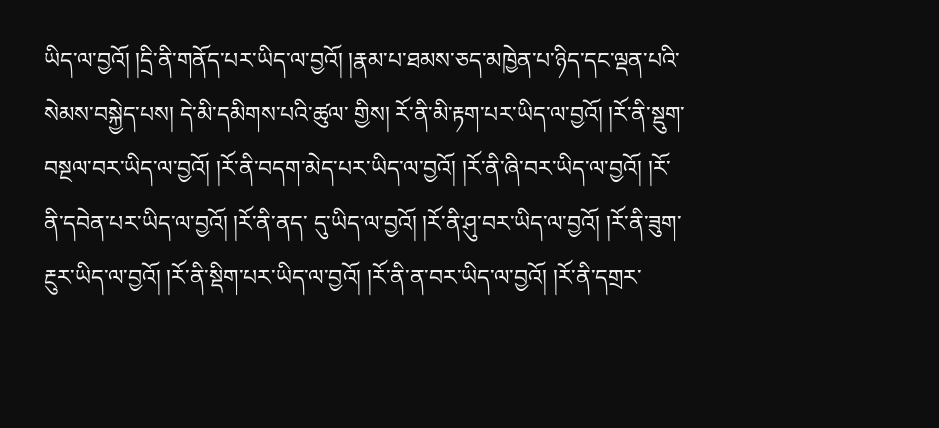ཡིད་ལ་བྱའོ། །དྲི་ནི་གནོད་པར་ཡིད་ལ་བྱའོ། །རྣམ་པ་ཐམས་ཅད་མཁྱེན་པ་ཉིད་དང་ལྡན་པའི་སེམས་བསྐྱེད་པས། དེ་མི་དམིགས་པའི་ཚུལ་ གྱིས། རོ་ནི་མི་རྟག་པར་ཡིད་ལ་བྱའོ། །རོ་ནི་སྡུག་བསྔལ་བར་ཡིད་ལ་བྱའོ། །རོ་ནི་བདག་མེད་པར་ཡིད་ལ་བྱའོ། །རོ་ནི་ཞི་བར་ཡིད་ལ་བྱའོ། །རོ་ནི་དབེན་པར་ཡིད་ལ་བྱའོ། །རོ་ནི་ནད་ དུ་ཡིད་ལ་བྱའོ། །རོ་ནི་ཤུ་བར་ཡིད་ལ་བྱའོ། །རོ་ནི་ཟུག་རྔུར་ཡིད་ལ་བྱའོ། །རོ་ནི་སྡིག་པར་ཡིད་ལ་བྱའོ། །རོ་ནི་ན་བར་ཡིད་ལ་བྱའོ། །རོ་ནི་དགྲར་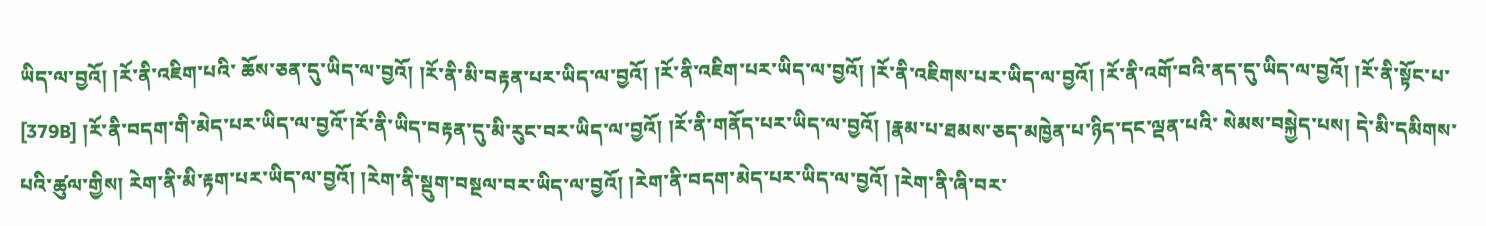ཡིད་ལ་བྱའོ། །རོ་ནི་འཇིག་པའི་ ཆོས་ཅན་དུ་ཡིད་ལ་བྱའོ། །རོ་ནི་མི་བརྟན་པར་ཡིད་ལ་བྱའོ། །རོ་ནི་འཇིག་པར་ཡིད་ལ་བྱའོ། །རོ་ནི་འཇིགས་པར་ཡིད་ལ་བྱའོ། །རོ་ནི་འགོ་བའི་ནད་དུ་ཡིད་ལ་བྱའོ། །རོ་ནི་སྟོང་པ་ [379B] །རོ་ནི་བདག་གི་མེད་པར་ཡིད་ལ་བྱའོ་།རོ་ནི་ཡིད་བརྟན་དུ་མི་རུང་བར་ཡིད་ལ་བྱའོ། །རོ་ནི་གནོད་པར་ཡིད་ལ་བྱའོ། །རྣམ་པ་ཐམས་ཅད་མཁྱེན་པ་ཉིད་དང་ལྡན་པའི་ སེམས་བསྐྱེད་པས། དེ་མི་དམིགས་པའི་ཚུལ་གྱིས། རེག་ནི་མི་རྟག་པར་ཡིད་ལ་བྱའོ། །རེག་ནི་སྡུག་བསྔལ་བར་ཡིད་ལ་བྱའོ། །རེག་ནི་བདག་མེད་པར་ཡིད་ལ་བྱའོ། །རེག་ནི་ཞི་བར་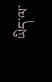ཡིད་ལ་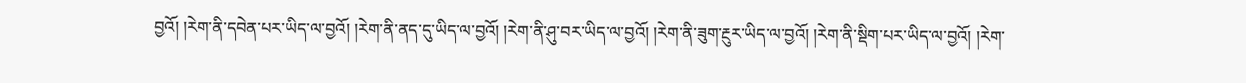བྱའོ། །རེག་ནི་དབེན་པར་ཡིད་ལ་བྱའོ། །རེག་ནི་ནད་དུ་ཡིད་ལ་བྱའོ། །རེག་ནི་ཤུ་བར་ཡིད་ལ་བྱའོ། །རེག་ནི་ཟུག་རྔུར་ཡིད་ལ་བྱའོ། །རེག་ནི་སྡིག་པར་ཡིད་ལ་བྱའོ། །རེག་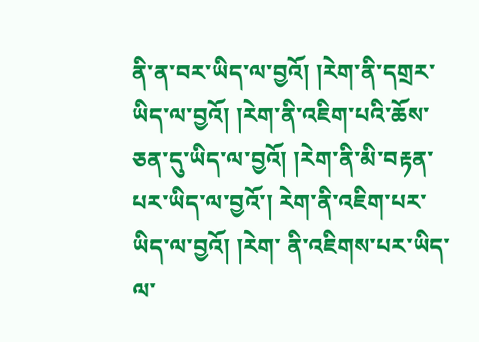ནི་ན་བར་ཡིད་ལ་བྱའོ། །རེག་ནི་དགྲར་ཡིད་ལ་བྱའོ། །རེག་ནི་འཇིག་པའི་ཆོས་ཅན་དུ་ཡིད་ལ་བྱའོ། །རེག་ནི་མི་བརྟན་པར་ཡིད་ལ་བྱའོ་། རེག་ནི་འཇིག་པར་ཡིད་ལ་བྱའོ། །རེག་ ནི་འཇིགས་པར་ཡིད་ལ་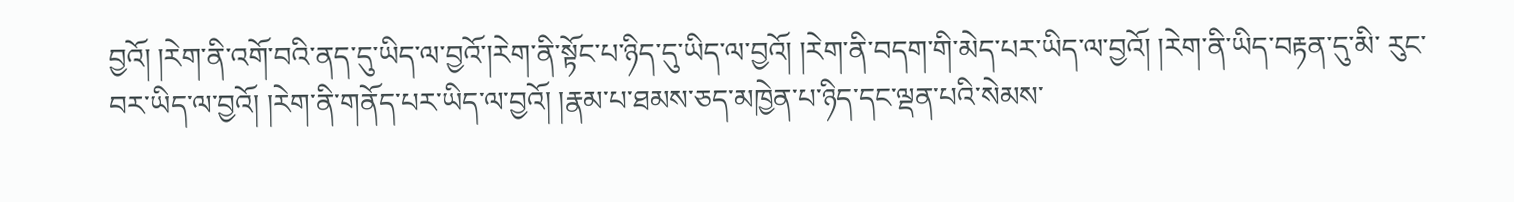བྱའོ། །རེག་ནི་འགོ་བའི་ནད་དུ་ཡིད་ལ་བྱའོ་།རེག་ནི་སྟོང་པ་ཉིད་དུ་ཡིད་ལ་བྱའོ། །རེག་ནི་བདག་གི་མེད་པར་ཡིད་ལ་བྱའོ། །རེག་ནི་ཡིད་བརྟན་དུ་མི་ རུང་བར་ཡིད་ལ་བྱའོ། །རེག་ནི་གནོད་པར་ཡིད་ལ་བྱའོ། །རྣམ་པ་ཐམས་ཅད་མཁྱེན་པ་ཉིད་དང་ལྡན་པའི་སེམས་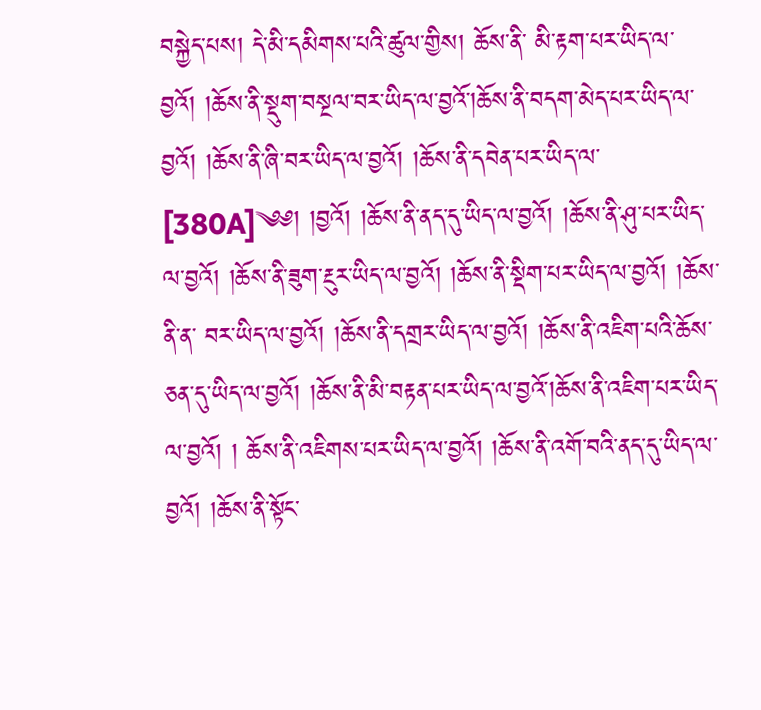བསྐྱེད་པས། དེ་མི་དམིགས་པའི་ཚུལ་གྱིས། ཆོས་ནི་ མི་རྟག་པར་ཡིད་ལ་བྱའོ། །ཆོས་ནི་སྡུག་བསྔལ་བར་ཡིད་ལ་བྱའོ་།ཆོས་ནི་བདག་མེད་པར་ཡིད་ལ་བྱའོ། །ཆོས་ནི་ཞི་བར་ཡིད་ལ་བྱའོ། །ཆོས་ནི་དབེན་པར་ཡིད་ལ་ [380A]༄༅། །བྱའོ། །ཆོས་ནི་ནད་དུ་ཡིད་ལ་བྱའོ། །ཆོས་ནི་ཤུ་པར་ཡིད་ལ་བྱའོ། །ཆོས་ནི་ཟུག་རྔུར་ཡིད་ལ་བྱའོ། །ཆོས་ནི་སྡིག་པར་ཡིད་ལ་བྱའོ། །ཆོས་ནི་ན་ བར་ཡིད་ལ་བྱའོ། །ཆོས་ནི་དགྲར་ཡིད་ལ་བྱའོ། །ཆོས་ནི་འཇིག་པའི་ཆོས་ཅན་དུ་ཡིད་ལ་བྱའོ། །ཆོས་ནི་མི་བརྟན་པར་ཡིད་ལ་བྱའོ་།ཆོས་ནི་འཇིག་པར་ཡིད་ལ་བྱའོ། ། ཆོས་ནི་འཇིགས་པར་ཡིད་ལ་བྱའོ། །ཆོས་ནི་འགོ་བའི་ནད་དུ་ཡིད་ལ་བྱའོ། །ཆོས་ནི་སྟོང་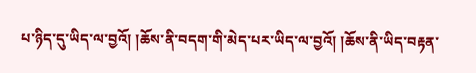པ་ཉིད་དུ་ཡིད་ལ་བྱའོ། །ཆོས་ནི་བདག་གི་མེད་པར་ཡིད་ལ་བྱའོ། །ཆོས་ནི་ཡིད་བརྟན་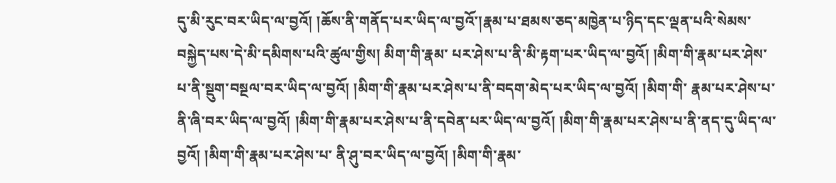དུ་མི་རུང་བར་ཡིད་ལ་བྱའོ། །ཆོས་ནི་གནོད་པར་ཡིད་ལ་བྱའོ་།རྣམ་པ་ཐམས་ཅད་མཁྱེན་པ་ཉིད་དང་ལྡན་པའི་སེམས་བསྐྱེད་པས་དེ་མི་དམིགས་པའི་ཚུལ་གྱིས། མིག་གི་རྣམ་ པར་ཤེས་པ་ནི་མི་རྟག་པར་ཡིད་ལ་བྱའོ། །མིག་གི་རྣམ་པར་ཤེས་པ་ནི་སྡུག་བསྔལ་བར་ཡིད་ལ་བྱའོ། །མིག་གི་རྣམ་པར་ཤེས་པ་ནི་བདག་མེད་པར་ཡིད་ལ་བྱའོ། །མིག་གི་ རྣམ་པར་ཤེས་པ་ནི་ཞི་བར་ཡིད་ལ་བྱའོ། །མིག་གི་རྣམ་པར་ཤེས་པ་ནི་དབེན་པར་ཡིད་ལ་བྱའོ། །མིག་གི་རྣམ་པར་ཤེས་པ་ནི་ནད་དུ་ཡིད་ལ་བྱའོ། །མིག་གི་རྣམ་པར་ཤེས་པ་ ནི་ཤུ་བར་ཡིད་ལ་བྱའོ། །མིག་གི་རྣམ་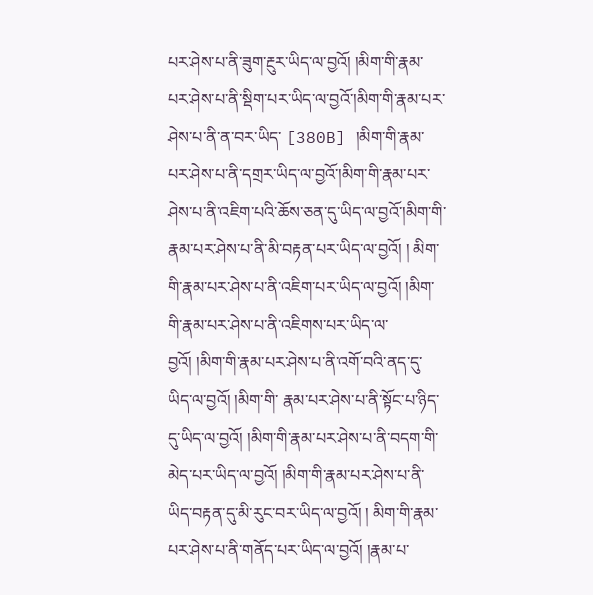པར་ཤེས་པ་ནི་ཟུག་རྔུར་ཡིད་ལ་བྱའོ། །མིག་གི་རྣམ་པར་ཤེས་པ་ནི་སྡིག་པར་ཡིད་ལ་བྱའོ་།མིག་གི་རྣམ་པར་ཤེས་པ་ནི་ན་བར་ཡིད་ [380B] །མིག་གི་རྣམ་པར་ཤེས་པ་ནི་དགྲར་ཡིད་ལ་བྱའོ་།མིག་གི་རྣམ་པར་ཤེས་པ་ནི་འཇིག་པའི་ཆོས་ཅན་དུ་ཡིད་ལ་བྱའོ་།མིག་གི་རྣམ་པར་ཤེས་པ་ནི་མི་བརྟན་པར་ཡིད་ལ་བྱའོ། ། མིག་གི་རྣམ་པར་ཤེས་པ་ནི་འཇིག་པར་ཡིད་ལ་བྱའོ། །མིག་གི་རྣམ་པར་ཤེས་པ་ནི་འཇིགས་པར་ཡིད་ལ་བྱའོ། །མིག་གི་རྣམ་པར་ཤེས་པ་ནི་འགོ་བའི་ནད་དུ་ཡིད་ལ་བྱའོ། །མིག་གི་ རྣམ་པར་ཤེས་པ་ནི་སྟོང་པ་ཉིད་དུ་ཡིད་ལ་བྱའོ། །མིག་གི་རྣམ་པར་ཤེས་པ་ནི་བདག་གི་མེད་པར་ཡིད་ལ་བྱའོ། །མིག་གི་རྣམ་པར་ཤེས་པ་ནི་ཡིད་བརྟན་དུ་མི་རུང་བར་ཡིད་ལ་བྱའོ། ། མིག་གི་རྣམ་པར་ཤེས་པ་ནི་གནོད་པར་ཡིད་ལ་བྱའོ། །རྣམ་པ་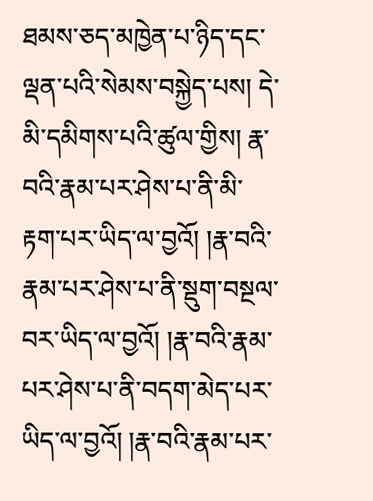ཐམས་ཅད་མཁྱེན་པ་ཉིད་དང་ལྡན་པའི་སེམས་བསྐྱེད་པས། དེ་མི་དམིགས་པའི་ཚུལ་གྱིས། རྣ་བའི་རྣམ་པར་ཤེས་པ་ནི་མི་ རྟག་པར་ཡིད་ལ་བྱའོ། །རྣ་བའི་རྣམ་པར་ཤེས་པ་ནི་སྡུག་བསྔལ་བར་ཡིད་ལ་བྱའོ། །རྣ་བའི་རྣམ་པར་ཤེས་པ་ནི་བདག་མེད་པར་ཡིད་ལ་བྱའོ། །རྣ་བའི་རྣམ་པར་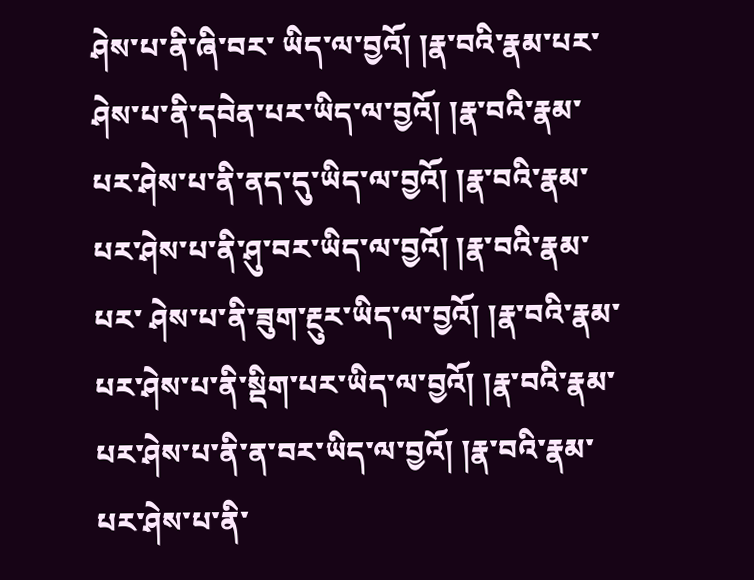ཤེས་པ་ནི་ཞི་བར་ ཡིད་ལ་བྱའོ། །རྣ་བའི་རྣམ་པར་ཤེས་པ་ནི་དབེན་པར་ཡིད་ལ་བྱའོ། །རྣ་བའི་རྣམ་པར་ཤེས་པ་ནི་ནད་དུ་ཡིད་ལ་བྱའོ། །རྣ་བའི་རྣམ་པར་ཤེས་པ་ནི་ཤུ་བར་ཡིད་ལ་བྱའོ། །རྣ་བའི་རྣམ་པར་ ཤེས་པ་ནི་ཟུག་རྔུར་ཡིད་ལ་བྱའོ། །རྣ་བའི་རྣམ་པར་ཤེས་པ་ནི་སྡིག་པར་ཡིད་ལ་བྱའོ། །རྣ་བའི་རྣམ་པར་ཤེས་པ་ནི་ན་བར་ཡིད་ལ་བྱའོ། །རྣ་བའི་རྣམ་པར་ཤེས་པ་ནི་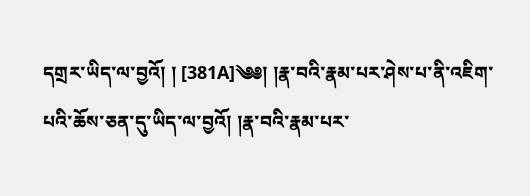དགྲར་ཡིད་ལ་བྱའོ། ། [381A]༄༅། །རྣ་བའི་རྣམ་པར་ཤེས་པ་ནི་འཇིག་པའི་ཆོས་ཅན་དུ་ཡིད་ལ་བྱའོ། །རྣ་བའི་རྣམ་པར་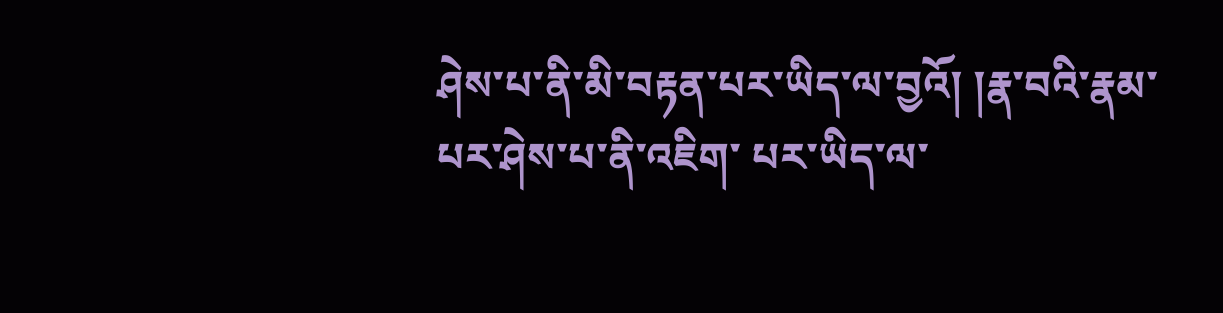ཤེས་པ་ནི་མི་བརྟན་པར་ཡིད་ལ་བྱའོ། །རྣ་བའི་རྣམ་པར་ཤེས་པ་ནི་འཇིག་ པར་ཡིད་ལ་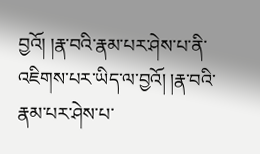བྱའོ། །རྣ་བའི་རྣམ་པར་ཤེས་པ་ནི་འཇིགས་པར་ཡིད་ལ་བྱའོ། །རྣ་བའི་རྣམ་པར་ཤེས་པ་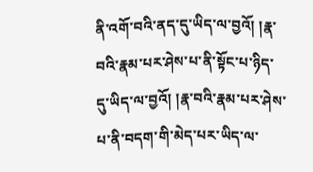ནི་འགོ་བའི་ནད་དུ་ཡིད་ལ་བྱའོ། །རྣ་བའི་རྣམ་པར་ཤེས་པ་ནི་སྟོང་པ་ཉིད་ དུ་ཡིད་ལ་བྱའོ། །རྣ་བའི་རྣམ་པར་ཤེས་པ་ནི་བདག་གི་མེད་པར་ཡིད་ལ་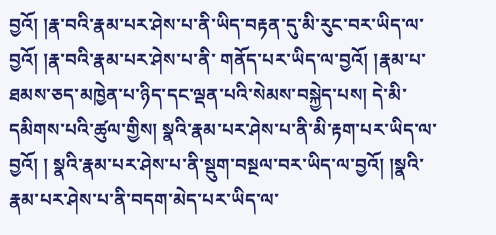བྱའོ། །རྣ་བའི་རྣམ་པར་ཤེས་པ་ནི་ཡིད་བརྟན་དུ་མི་རུང་བར་ཡིད་ལ་བྱའོ། །རྣ་བའི་རྣམ་པར་ཤེས་པ་ནི་ གནོད་པར་ཡིད་ལ་བྱའོ། །རྣམ་པ་ཐམས་ཅད་མཁྱེན་པ་ཉིད་དང་ལྡན་པའི་སེམས་བསྐྱེད་པས། དེ་མི་དམིགས་པའི་ཚུལ་གྱིས། སྣའི་རྣམ་པར་ཤེས་པ་ནི་མི་རྟག་པར་ཡིད་ལ་བྱའོ། ། སྣའི་རྣམ་པར་ཤེས་པ་ནི་སྡུག་བསྔལ་བར་ཡིད་ལ་བྱའོ། །སྣའི་རྣམ་པར་ཤེས་པ་ནི་བདག་མེད་པར་ཡིད་ལ་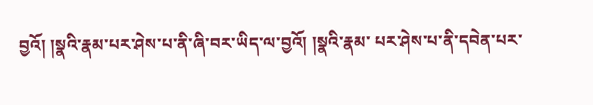བྱའོ། །སྣའི་རྣམ་པར་ཤེས་པ་ནི་ཞི་བར་ཡིད་ལ་བྱའོ། །སྣའི་རྣམ་ པར་ཤེས་པ་ནི་དབེན་པར་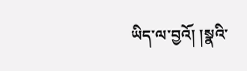ཡིད་ལ་བྱའོ། །སྣའི་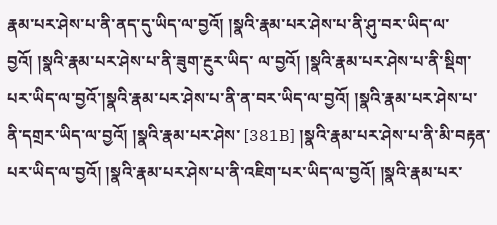རྣམ་པར་ཤེས་པ་ནི་ནད་དུ་ཡིད་ལ་བྱའོ། །སྣའི་རྣམ་པར་ཤེས་པ་ནི་ཤུ་བར་ཡིད་ལ་བྱའོ། །སྣའི་རྣམ་པར་ཤེས་པ་ནི་ཟུག་རྔུར་ཡིད་ ལ་བྱའོ། །སྣའི་རྣམ་པར་ཤེས་པ་ནི་སྡིག་པར་ཡིད་ལ་བྱའོ་།སྣའི་རྣམ་པར་ཤེས་པ་ནི་ན་བར་ཡིད་ལ་བྱའོ། །སྣའི་རྣམ་པར་ཤེས་པ་ནི་དགྲར་ཡིད་ལ་བྱའོ། །སྣའི་རྣམ་པར་ཤེས་ [381B] །སྣའི་རྣམ་པར་ཤེས་པ་ནི་མི་བརྟན་པར་ཡིད་ལ་བྱའོ། །སྣའི་རྣམ་པར་ཤེས་པ་ནི་འཇིག་པར་ཡིད་ལ་བྱའོ། །སྣའི་རྣམ་པར་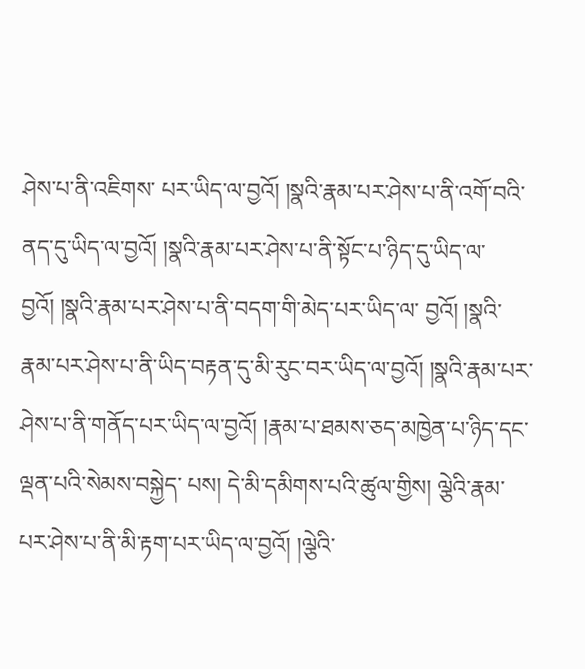ཤེས་པ་ནི་འཇིགས་ པར་ཡིད་ལ་བྱའོ། །སྣའི་རྣམ་པར་ཤེས་པ་ནི་འགོ་བའི་ནད་དུ་ཡིད་ལ་བྱའོ། །སྣའི་རྣམ་པར་ཤེས་པ་ནི་སྟོང་པ་ཉིད་དུ་ཡིད་ལ་བྱའོ། །སྣའི་རྣམ་པར་ཤེས་པ་ནི་བདག་གི་མེད་པར་ཡིད་ལ་ བྱའོ། །སྣའི་རྣམ་པར་ཤེས་པ་ནི་ཡིད་བརྟན་དུ་མི་རུང་བར་ཡིད་ལ་བྱའོ། །སྣའི་རྣམ་པར་ཤེས་པ་ནི་གནོད་པར་ཡིད་ལ་བྱའོ། །རྣམ་པ་ཐམས་ཅད་མཁྱེན་པ་ཉིད་དང་ལྡན་པའི་སེམས་བསྐྱེད་ པས། དེ་མི་དམིགས་པའི་ཚུལ་གྱིས། ལྕེའི་རྣམ་པར་ཤེས་པ་ནི་མི་རྟག་པར་ཡིད་ལ་བྱའོ། །ལྕེའི་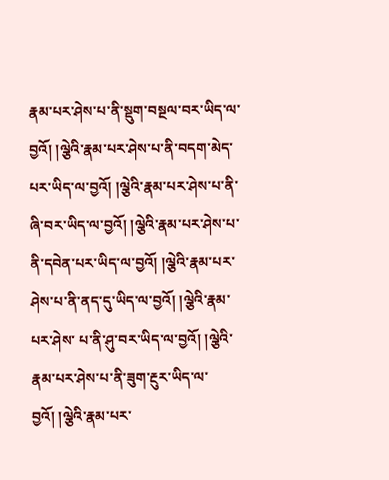རྣམ་པར་ཤེས་པ་ནི་སྡུག་བསྔལ་བར་ཡིད་ལ་བྱའོ། །ལྕེའི་རྣམ་པར་ཤེས་པ་ནི་བདག་མེད་ པར་ཡིད་ལ་བྱའོ། །ལྕེའི་རྣམ་པར་ཤེས་པ་ནི་ཞི་བར་ཡིད་ལ་བྱའོ། །ལྕེའི་རྣམ་པར་ཤེས་པ་ནི་དབེན་པར་ཡིད་ལ་བྱའོ། །ལྕེའི་རྣམ་པར་ཤེས་པ་ནི་ནད་དུ་ཡིད་ལ་བྱའོ། །ལྕེའི་རྣམ་པར་ཤེས་ པ་ནི་ཤུ་བར་ཡིད་ལ་བྱའོ། །ལྕེའི་རྣམ་པར་ཤེས་པ་ནི་ཟུག་རྔུར་ཡིད་ལ་བྱའོ། །ལྕེའི་རྣམ་པར་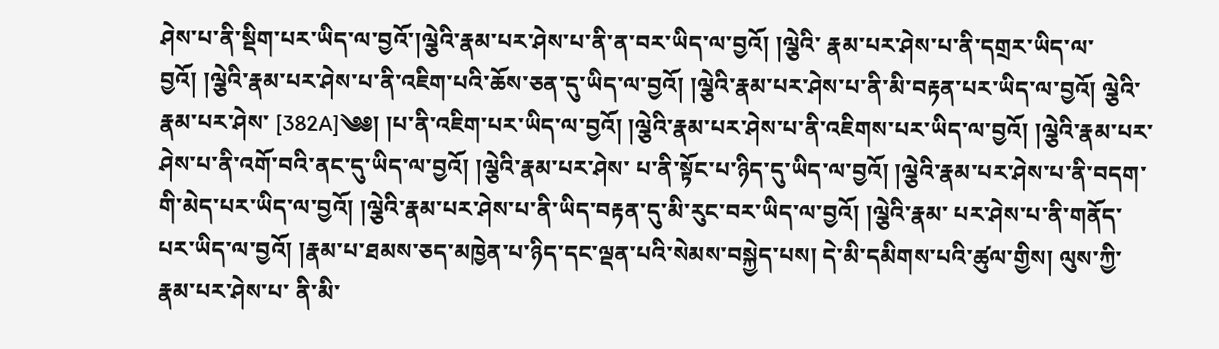ཤེས་པ་ནི་སྡིག་པར་ཡིད་ལ་བྱའོ་།ལྕེའི་རྣམ་པར་ཤེས་པ་ནི་ན་བར་ཡིད་ལ་བྱའོ། །ལྕེའི་ རྣམ་པར་ཤེས་པ་ནི་དགྲར་ཡིད་ལ་བྱའོ། །ལྕེའི་རྣམ་པར་ཤེས་པ་ནི་འཇིག་པའི་ཆོས་ཅན་དུ་ཡིད་ལ་བྱའོ། །ལྕེའི་རྣམ་པར་ཤེས་པ་ནི་མི་བརྟན་པར་ཡིད་ལ་བྱའོ། ལྕེའི་རྣམ་པར་ཤེས་ [382A]༄༅། །པ་ནི་འཇིག་པར་ཡིད་ལ་བྱའོ། །ལྕེའི་རྣམ་པར་ཤེས་པ་ནི་འཇིགས་པར་ཡིད་ལ་བྱའོ། །ལྕེའི་རྣམ་པར་ཤེས་པ་ནི་འགོ་བའི་ནང་དུ་ཡིད་ལ་བྱའོ། །ལྕེའི་རྣམ་པར་ཤེས་ པ་ནི་སྟོང་པ་ཉིད་དུ་ཡིད་ལ་བྱའོ། །ལྕེའི་རྣམ་པར་ཤེས་པ་ནི་བདག་གི་མེད་པར་ཡིད་ལ་བྱའོ། །ལྕེའི་རྣམ་པར་ཤེས་པ་ནི་ཡིད་བརྟན་དུ་མི་རུང་བར་ཡིད་ལ་བྱའོ། །ལྕེའི་རྣམ་ པར་ཤེས་པ་ནི་གནོད་པར་ཡིད་ལ་བྱའོ། །རྣམ་པ་ཐམས་ཅད་མཁྱེན་པ་ཉིད་དང་ལྡན་པའི་སེམས་བསྐྱེད་པས། དེ་མི་དམིགས་པའི་ཚུལ་གྱིས། ལུས་ཀྱི་རྣམ་པར་ཤེས་པ་ ནི་མི་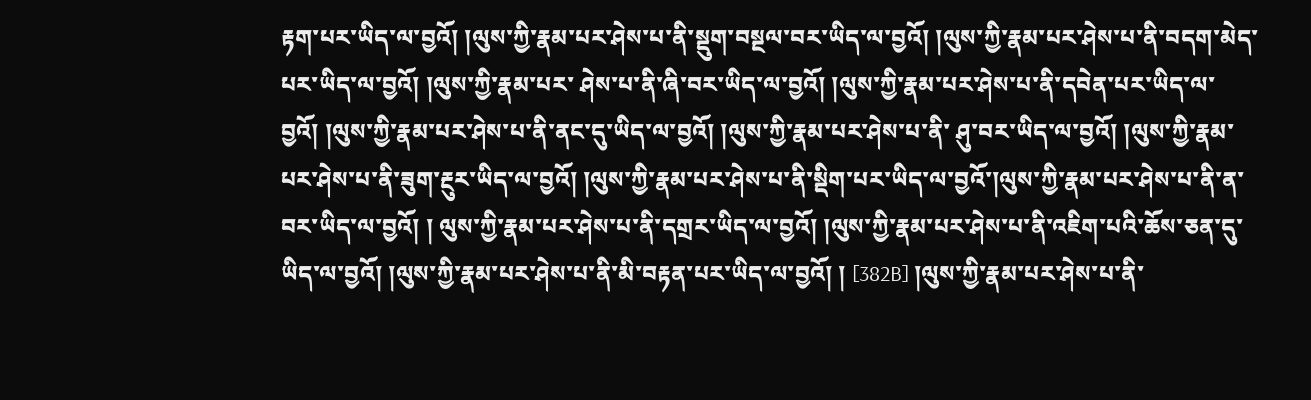རྟག་པར་ཡིད་ལ་བྱའོ། །ལུས་ཀྱི་རྣམ་པར་ཤེས་པ་ནི་སྡུག་བསྔལ་བར་ཡིད་ལ་བྱའོ། །ལུས་ཀྱི་རྣམ་པར་ཤེས་པ་ནི་བདག་མེད་པར་ཡིད་ལ་བྱའོ། །ལུས་ཀྱི་རྣམ་པར་ ཤེས་པ་ནི་ཞི་བར་ཡིད་ལ་བྱའོ། །ལུས་ཀྱི་རྣམ་པར་ཤེས་པ་ནི་དབེན་པར་ཡིད་ལ་བྱའོ། །ལུས་ཀྱི་རྣམ་པར་ཤེས་པ་ནི་ནང་དུ་ཡིད་ལ་བྱའོ། །ལུས་ཀྱི་རྣམ་པར་ཤེས་པ་ནི་ ཤུ་བར་ཡིད་ལ་བྱའོ། །ལུས་ཀྱི་རྣམ་པར་ཤེས་པ་ནི་ཟུག་རྔུར་ཡིད་ལ་བྱའོ། །ལུས་ཀྱི་རྣམ་པར་ཤེས་པ་ནི་སྡིག་པར་ཡིད་ལ་བྱའོ་།ལུས་ཀྱི་རྣམ་པར་ཤེས་པ་ནི་ན་བར་ཡིད་ལ་བྱའོ། ། ལུས་ཀྱི་རྣམ་པར་ཤེས་པ་ནི་དགྲར་ཡིད་ལ་བྱའོ། །ལུས་ཀྱི་རྣམ་པར་ཤེས་པ་ནི་འཇིག་པའི་ཆོས་ཅན་དུ་ཡིད་ལ་བྱའོ། །ལུས་ཀྱི་རྣམ་པར་ཤེས་པ་ནི་མི་བརྟན་པར་ཡིད་ལ་བྱའོ། ། [382B] །ལུས་ཀྱི་རྣམ་པར་ཤེས་པ་ནི་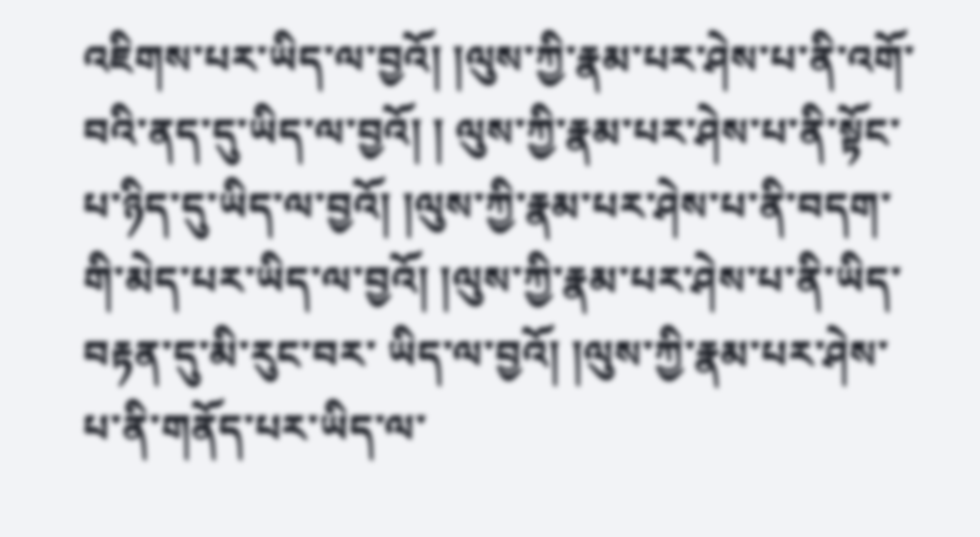འཇིགས་པར་ཡིད་ལ་བྱའོ། །ལུས་ཀྱི་རྣམ་པར་ཤེས་པ་ནི་འགོ་བའི་ནད་དུ་ཡིད་ལ་བྱའོ། ། ལུས་ཀྱི་རྣམ་པར་ཤེས་པ་ནི་སྟོང་པ་ཉིད་དུ་ཡིད་ལ་བྱའོ། །ལུས་ཀྱི་རྣམ་པར་ཤེས་པ་ནི་བདག་གི་མེད་པར་ཡིད་ལ་བྱའོ། །ལུས་ཀྱི་རྣམ་པར་ཤེས་པ་ནི་ཡིད་བརྟན་དུ་མི་རུང་བར་ ཡིད་ལ་བྱའོ། །ལུས་ཀྱི་རྣམ་པར་ཤེས་པ་ནི་གནོད་པར་ཡིད་ལ་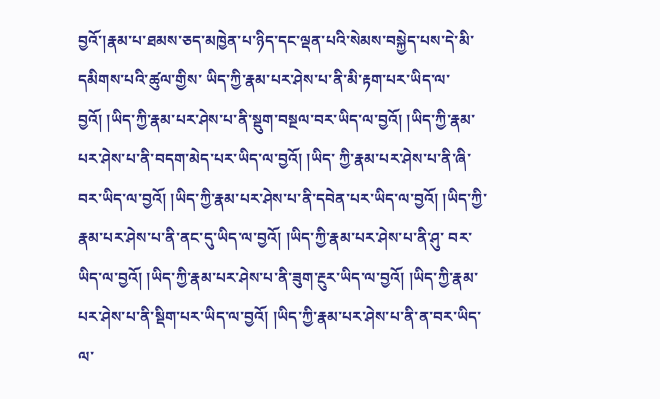བྱའོ་།རྣམ་པ་ཐམས་ཅད་མཁྱེན་པ་ཉིད་དང་ལྡན་པའི་སེམས་བསྐྱེད་པས་དེ་མི་དམིགས་པའི་ཚུལ་གྱིས་ ཡིད་ཀྱི་རྣམ་པར་ཤེས་པ་ནི་མི་རྟག་པར་ཡིད་ལ་བྱའོ། །ཡིད་ཀྱི་རྣམ་པར་ཤེས་པ་ནི་སྡུག་བསྔལ་བར་ཡིད་ལ་བྱའོ། །ཡིད་ཀྱི་རྣམ་པར་ཤེས་པ་ནི་བདག་མེད་པར་ཡིད་ལ་བྱའོ། །ཡིད་ ཀྱི་རྣམ་པར་ཤེས་པ་ནི་ཞི་བར་ཡིད་ལ་བྱའོ། །ཡིད་ཀྱི་རྣམ་པར་ཤེས་པ་ནི་དབེན་པར་ཡིད་ལ་བྱའོ། །ཡིད་ཀྱི་རྣམ་པར་ཤེས་པ་ནི་ནང་དུ་ཡིད་ལ་བྱའོ། །ཡིད་ཀྱི་རྣམ་པར་ཤེས་པ་ནི་ཤུ་ བར་ཡིད་ལ་བྱའོ། །ཡིད་ཀྱི་རྣམ་པར་ཤེས་པ་ནི་ཟུག་རྔུར་ཡིད་ལ་བྱའོ། །ཡིད་ཀྱི་རྣམ་པར་ཤེས་པ་ནི་སྡིག་པར་ཡིད་ལ་བྱའོ། །ཡིད་ཀྱི་རྣམ་པར་ཤེས་པ་ནི་ན་བར་ཡིད་ལ་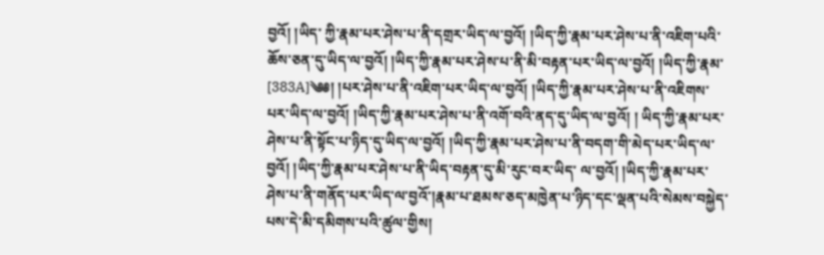བྱའོ། །ཡིད་ ཀྱི་རྣམ་པར་ཤེས་པ་ནི་དགྲར་ཡིད་ལ་བྱའོ། །ཡིད་ཀྱི་རྣམ་པར་ཤེས་པ་ནི་འཇིག་པའི་ཆོས་ཅན་དུ་ཡིད་ལ་བྱའོ། །ཡིད་ཀྱི་རྣམ་པར་ཤེས་པ་ནི་མི་བརྟན་པར་ཡིད་ལ་བྱའོ། །ཡིད་ཀྱི་རྣམ་ [383A]༄༅། །པར་ཤེས་པ་ནི་འཇིག་པར་ཡིད་ལ་བྱའོ། །ཡིད་ཀྱི་རྣམ་པར་ཤེས་པ་ནི་འཇིགས་པར་ཡིད་ལ་བྱའོ། །ཡིད་ཀྱི་རྣམ་པར་ཤེས་པ་ནི་འགོ་བའི་ནད་དུ་ཡིད་ལ་བྱའོ། ། ཡིད་ཀྱི་རྣམ་པར་ཤེས་པ་ནི་སྟོང་པ་ཉིད་དུ་ཡིད་ལ་བྱའོ། །ཡིད་ཀྱི་རྣམ་པར་ཤེས་པ་ནི་བདག་གི་མེད་པར་ཡིད་ལ་བྱའོ། །ཡིད་ཀྱི་རྣམ་པར་ཤེས་པ་ནི་ཡིད་བརྟན་དུ་མི་རུང་བར་ཡིད་ ལ་བྱའོ། །ཡིད་ཀྱི་རྣམ་པར་ཤེས་པ་ནི་གནོད་པར་ཡིད་ལ་བྱའོ་།རྣམ་པ་ཐམས་ཅད་མཁྱེན་པ་ཉིད་དང་ལྡན་པའི་སེམས་བསྐྱེད་པས་དེ་མི་དམིགས་པའི་ཚུལ་གྱིས།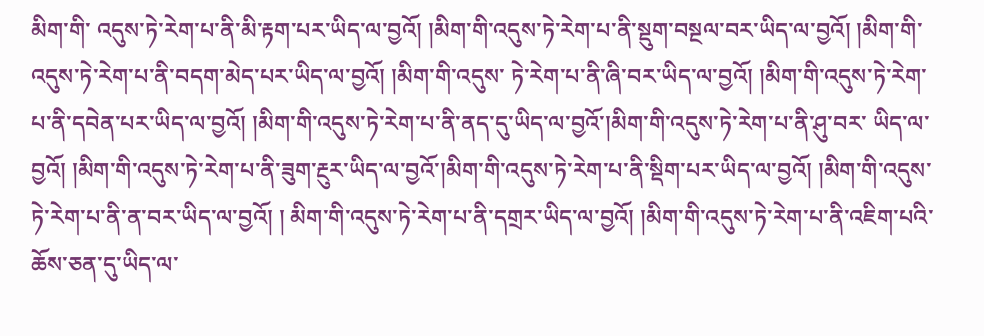མིག་གི་ འདུས་ཏེ་རེག་པ་ནི་མི་རྟག་པར་ཡིད་ལ་བྱའོ། །མིག་གི་འདུས་ཏེ་རེག་པ་ནི་སྡུག་བསྔལ་བར་ཡིད་ལ་བྱའོ། །མིག་གི་འདུས་ཏེ་རེག་པ་ནི་བདག་མེད་པར་ཡིད་ལ་བྱའོ། །མིག་གི་འདུས་ ཏེ་རེག་པ་ནི་ཞི་བར་ཡིད་ལ་བྱའོ། །མིག་གི་འདུས་ཏེ་རེག་པ་ནི་དབེན་པར་ཡིད་ལ་བྱའོ། །མིག་གི་འདུས་ཏེ་རེག་པ་ནི་ནད་དུ་ཡིད་ལ་བྱའོ་།མིག་གི་འདུས་ཏེ་རེག་པ་ནི་ཤུ་བར་ ཡིད་ལ་བྱའོ། །མིག་གི་འདུས་ཏེ་རེག་པ་ནི་ཟུག་རྔུར་ཡིད་ལ་བྱའོ་།མིག་གི་འདུས་ཏེ་རེག་པ་ནི་སྡིག་པར་ཡིད་ལ་བྱའོ། །མིག་གི་འདུས་ཏེ་རེག་པ་ནི་ན་བར་ཡིད་ལ་བྱའོ། ། མིག་གི་འདུས་ཏེ་རེག་པ་ནི་དགྲར་ཡིད་ལ་བྱའོ། །མིག་གི་འདུས་ཏེ་རེག་པ་ནི་འཇིག་པའི་ཆོས་ཅན་དུ་ཡིད་ལ་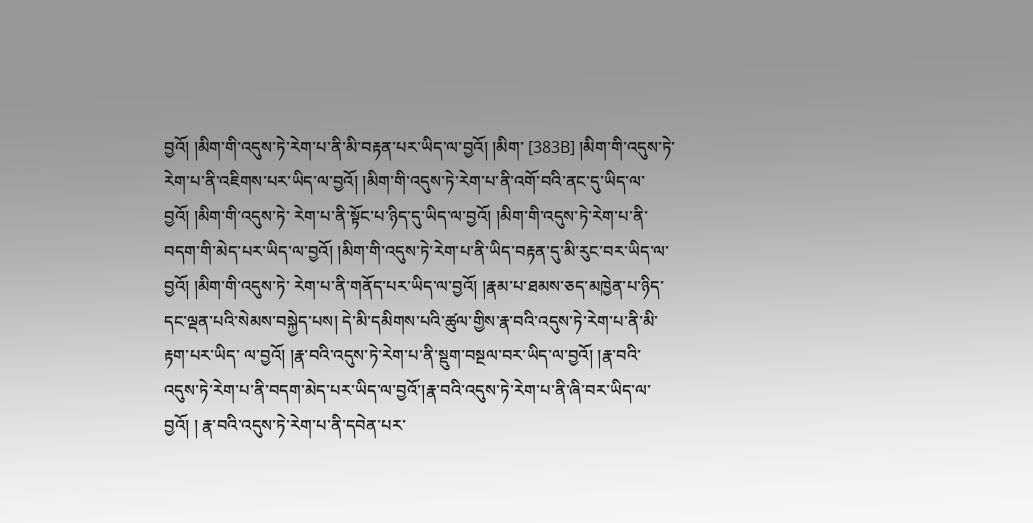བྱའོ། །མིག་གི་འདུས་ཏེ་རེག་པ་ནི་མི་བརྟན་པར་ཡིད་ལ་བྱའོ། །མིག་ [383B] །མིག་གི་འདུས་ཏེ་རེག་པ་ནི་འཇིགས་པར་ཡིད་ལ་བྱའོ། །མིག་གི་འདུས་ཏེ་རེག་པ་ནི་འགོ་བའི་ནང་དུ་ཡིད་ལ་བྱའོ། །མིག་གི་འདུས་ཏེ་ རེག་པ་ནི་སྟོང་པ་ཉིད་དུ་ཡིད་ལ་བྱའོ། །མིག་གི་འདུས་ཏེ་རེག་པ་ནི་བདག་གི་མེད་པར་ཡིད་ལ་བྱའོ། །མིག་གི་འདུས་ཏེ་རེག་པ་ནི་ཡིད་བརྟན་དུ་མི་རུང་བར་ཡིད་ལ་བྱའོ། །མིག་གི་འདུས་ཏེ་ རེག་པ་ནི་གནོད་པར་ཡིད་ལ་བྱའོ། །རྣམ་པ་ཐམས་ཅད་མཁྱེན་པ་ཉིད་དང་ལྡན་པའི་སེམས་བསྐྱེད་པས། དེ་མི་དམིགས་པའི་ཚུལ་གྱིས་རྣ་བའི་འདུས་ཏེ་རེག་པ་ནི་མི་རྟག་པར་ཡིད་ ལ་བྱའོ། །རྣ་བའི་འདུས་ཏེ་རེག་པ་ནི་སྡུག་བསྔལ་བར་ཡིད་ལ་བྱའོ། །རྣ་བའི་འདུས་ཏེ་རེག་པ་ནི་བདག་མེད་པར་ཡིད་ལ་བྱའོ་།རྣ་བའི་འདུས་ཏེ་རེག་པ་ནི་ཞི་བར་ཡིད་ལ་བྱའོ། ། རྣ་བའི་འདུས་ཏེ་རེག་པ་ནི་དབེན་པར་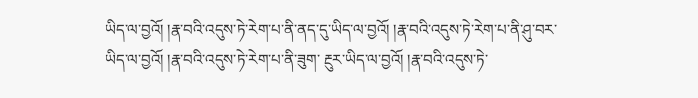ཡིད་ལ་བྱའོ། །རྣ་བའི་འདུས་ཏེ་རེག་པ་ནི་ནད་དུ་ཡིད་ལ་བྱའོ། །རྣ་བའི་འདུས་ཏེ་རེག་པ་ནི་ཤུ་བར་ཡིད་ལ་བྱའོ། །རྣ་བའི་འདུས་ཏེ་རེག་པ་ནི་ཟུག་ རྔུར་ཡིད་ལ་བྱའོ། །རྣ་བའི་འདུས་ཏེ་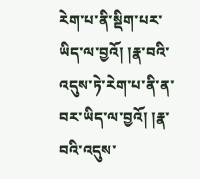རེག་པ་ནི་སྡིག་པར་ཡིད་ལ་བྱའོ། །རྣ་བའི་འདུས་ཏེ་རེག་པ་ནི་ན་བར་ཡིད་ལ་བྱའོ། །རྣ་བའི་འདུས་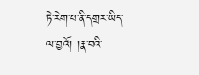ཏེ་རེག་པ་ནི་དགྲར་ཡིད་ལ་བྱའོ། །རྣ་བའི་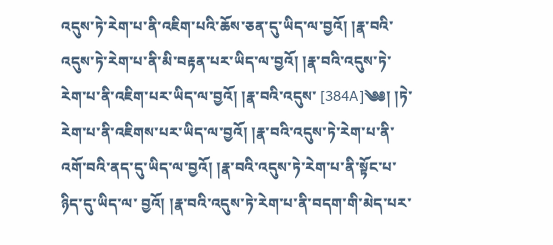འདུས་ཏེ་རེག་པ་ནི་འཇིག་པའི་ཆོས་ཅན་དུ་ཡིད་ལ་བྱའོ། །རྣ་བའི་འདུས་ཏེ་རེག་པ་ནི་མི་བརྟན་པར་ཡིད་ལ་བྱའོ། །རྣ་བའི་འདུས་ཏེ་རེག་པ་ནི་འཇིག་པར་ཡིད་ལ་བྱའོ། །རྣ་བའི་འདུས་ [384A]༄༅། །ཏེ་རེག་པ་ནི་འཇིགས་པར་ཡིད་ལ་བྱའོ། །རྣ་བའི་འདུས་ཏེ་རེག་པ་ནི་འགོ་བའི་ནད་དུ་ཡིད་ལ་བྱའོ། །རྣ་བའི་འདུས་ཏེ་རེག་པ་ནི་སྟོང་པ་ཉིད་དུ་ཡིད་ལ་ བྱའོ། །རྣ་བའི་འདུས་ཏེ་རེག་པ་ནི་བདག་གི་མེད་པར་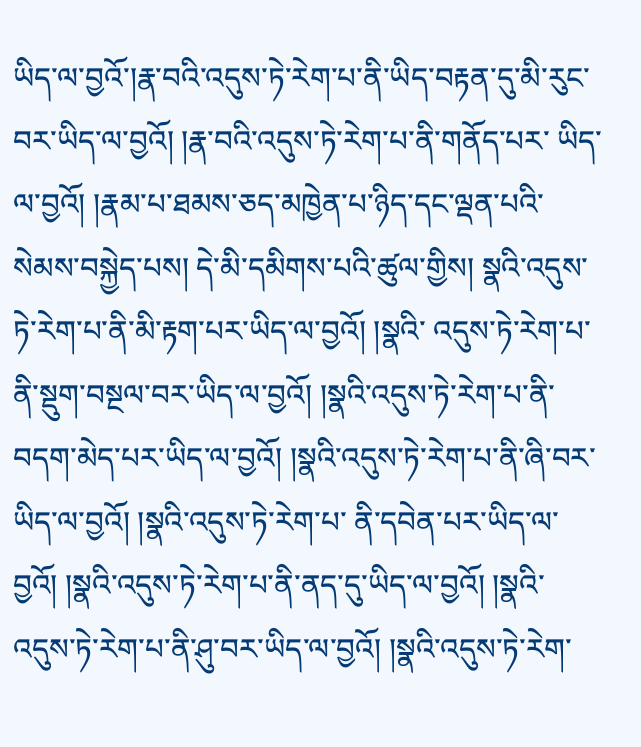ཡིད་ལ་བྱའོ་།རྣ་བའི་འདུས་ཏེ་རེག་པ་ནི་ཡིད་བརྟན་དུ་མི་རུང་བར་ཡིད་ལ་བྱའོ། །རྣ་བའི་འདུས་ཏེ་རེག་པ་ནི་གནོད་པར་ ཡིད་ལ་བྱའོ། །རྣམ་པ་ཐམས་ཅད་མཁྱེན་པ་ཉིད་དང་ལྡན་པའི་སེམས་བསྐྱེད་པས། དེ་མི་དམིགས་པའི་ཚུལ་གྱིས། སྣའི་འདུས་ཏེ་རེག་པ་ནི་མི་རྟག་པར་ཡིད་ལ་བྱའོ། །སྣའི་ འདུས་ཏེ་རེག་པ་ནི་སྡུག་བསྔལ་བར་ཡིད་ལ་བྱའོ། །སྣའི་འདུས་ཏེ་རེག་པ་ནི་བདག་མེད་པར་ཡིད་ལ་བྱའོ། །སྣའི་འདུས་ཏེ་རེག་པ་ནི་ཞི་བར་ཡིད་ལ་བྱའོ། །སྣའི་འདུས་ཏེ་རེག་པ་ ནི་དབེན་པར་ཡིད་ལ་བྱའོ། །སྣའི་འདུས་ཏེ་རེག་པ་ནི་ནད་དུ་ཡིད་ལ་བྱའོ། །སྣའི་འདུས་ཏེ་རེག་པ་ནི་ཤུ་བར་ཡིད་ལ་བྱའོ། །སྣའི་འདུས་ཏེ་རེག་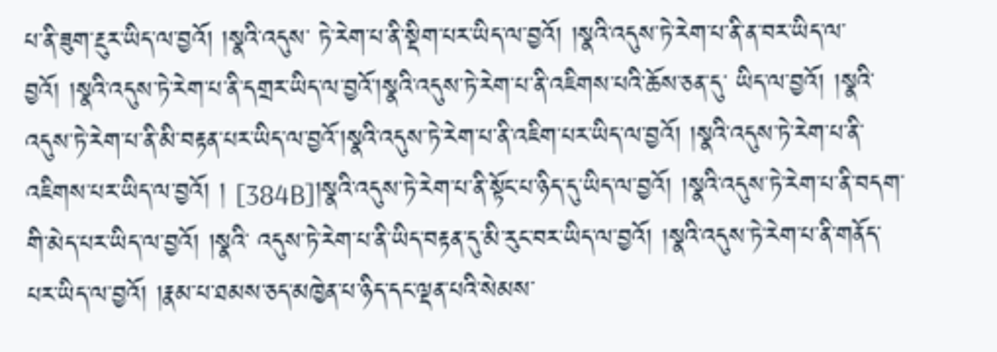པ་ནི་ཟུག་རྔུར་ཡིད་ལ་བྱའོ། །སྣའི་འདུས་ ཏེ་རེག་པ་ནི་སྡིག་པར་ཡིད་ལ་བྱའོ། །སྣའི་འདུས་ཏེ་རེག་པ་ནི་ན་བར་ཡིད་ལ་བྱའོ། །སྣའི་འདུས་ཏེ་རེག་པ་ནི་དགྲར་ཡིད་ལ་བྱའོ་།སྣའི་འདུས་ཏེ་རེག་པ་ནི་འཇིགས་པའི་ཆོས་ཅན་དུ་ ཡིད་ལ་བྱའོ། །སྣའི་འདུས་ཏེ་རེག་པ་ནི་མི་བརྟན་པར་ཡིད་ལ་བྱའོ་།སྣའི་འདུས་ཏེ་རེག་པ་ནི་འཇིག་པར་ཡིད་ལ་བྱའོ། །སྣའི་འདུས་ཏེ་རེག་པ་ནི་འཇིགས་པར་ཡིད་ལ་བྱའོ། ། [384B]།སྣའི་འདུས་ཏེ་རེག་པ་ནི་སྟོང་པ་ཉིད་དུ་ཡིད་ལ་བྱའོ། །སྣའི་འདུས་ཏེ་རེག་པ་ནི་བདག་གི་མེད་པར་ཡིད་ལ་བྱའོ། །སྣའི་ འདུས་ཏེ་རེག་པ་ནི་ཡིད་བརྟན་དུ་མི་རུང་བར་ཡིད་ལ་བྱའོ། །སྣའི་འདུས་ཏེ་རེག་པ་ནི་གནོད་པར་ཡིད་ལ་བྱའོ། །རྣམ་པ་ཐམས་ཅད་མཁྱེན་པ་ཉིད་དང་ལྡན་པའི་སེམས་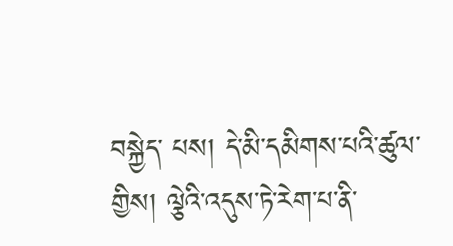བསྐྱེད་ པས། དེ་མི་དམིགས་པའི་ཚུལ་གྱིས། ལྕེའི་འདུས་ཏེ་རེག་པ་ནི་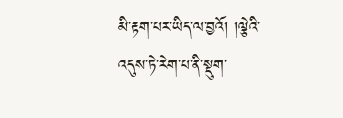མི་རྟག་པར་ཡིད་ལ་བྱའོ། །ལྕེའི་འདུས་ཏེ་རེག་པ་ནི་སྡུག་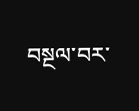བསྔལ་བར་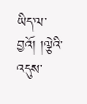ཡིད་ལ་བྱའོ། །ལྕེའི་འདུས་